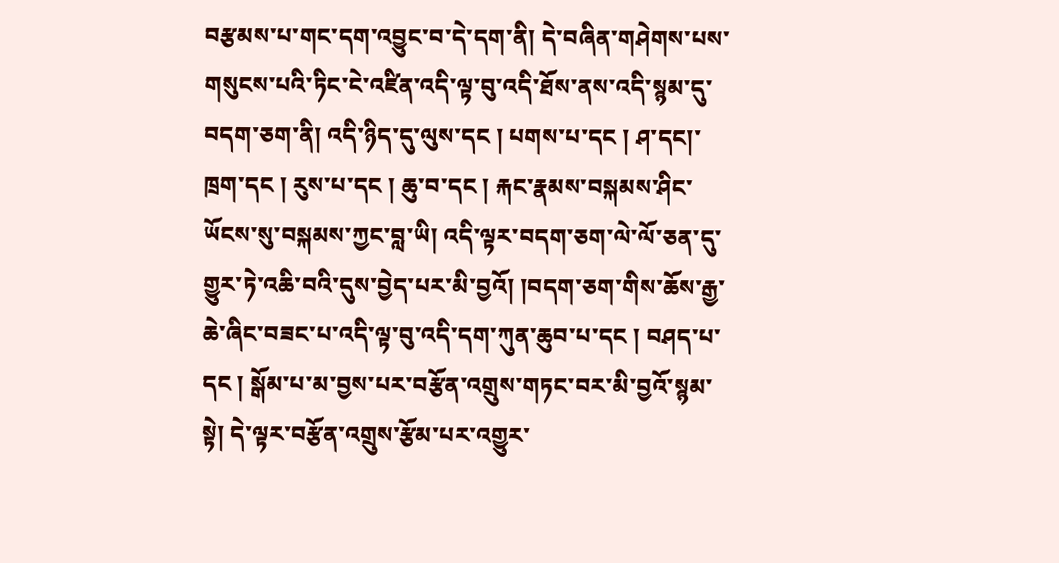བརྩམས་པ་གང་དག་འབྱུང་བ་དེ་དག་ནི། དེ་བཞིན་གཤེགས་པས་གསུངས་པའི་ཏིང་ངེ་འཛིན་འདི་ལྟ་བུ་འདི་ཐོས་ནས་འདི་སྙམ་དུ་བདག་ཅག་ནི། འདི་ཉིད་དུ་ལུས་དང ། པགས་པ་དང ། ཤ་དང།་ཁྲག་དང ། རུས་པ་དང ། ཆུ་བ་དང ། རྐང་རྣམས་བསྐམས་ཤིང་ཡོངས་སུ་བསྐམས་ཀྱང་བླ་ཡི། འདི་ལྟར་བདག་ཅག་ལེ་ལོ་ཅན་དུ་གྱུར་ཏེ་འཆི་བའི་དུས་བྱེད་པར་མི་བྱའོ། །བདག་ཅག་གིས་ཆོས་རྒྱ་ཆེ་ཞིང་བཟང་པ་འདི་ལྟ་བུ་འདི་དག་ཀུན་ཆུབ་པ་དང ། བཤད་པ་དང ། སྒོམ་པ་མ་བྱས་པར་བརྩོན་འགྲུས་གཏང་བར་མི་བྱའོ་སྙམ་སྟེ། དེ་ལྟར་བརྩོན་འགྲུས་རྩོམ་པར་འགྱུར་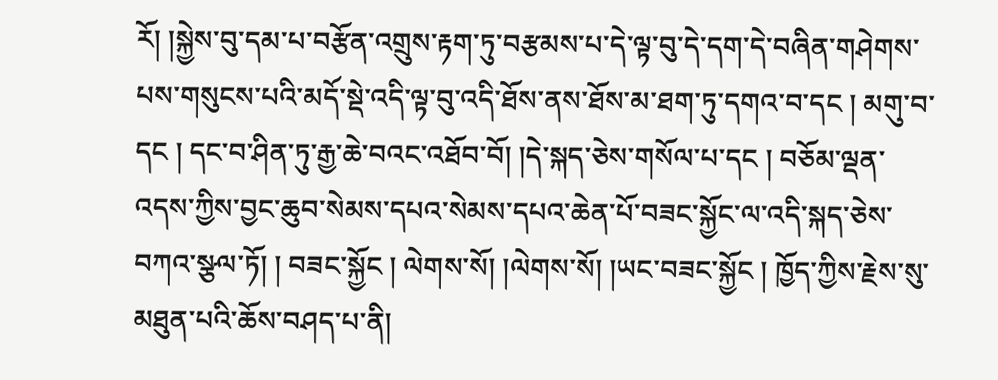རོ། །སྐྱེས་བུ་དམ་པ་བརྩོན་འགྲུས་རྟག་ཏུ་བརྩམས་པ་དེ་ལྟ་བུ་དེ་དག་དེ་བཞིན་གཤེགས་པས་གསུངས་པའི་མདོ་སྡེ་འདི་ལྟ་བུ་འདི་ཐོས་ནས་ཐོས་མ་ཐག་ཏུ་དགའ་བ་དང ། མགུ་བ་དང ། དང་བ་ཤིན་ཏུ་རྒྱ་ཆེ་བའང་འཐོབ་བོ། །དེ་སྐད་ཅེས་གསོལ་པ་དང ། བཅོམ་ལྡན་འདས་ཀྱིས་བྱང་ཆུབ་སེམས་དཔའ་སེམས་དཔའ་ཆེན་པོ་བཟང་སྐྱོང་ལ་འདི་སྐད་ཅེས་བཀའ་སྩལ་ཏོ། ། བཟང་སྐྱོང ། ལེགས་སོ། །ལེགས་སོ། །ཡང་བཟང་སྐྱོང ། ཁྱོད་ཀྱིས་རྗེས་སུ་མཐུན་པའི་ཆོས་བཤད་པ་ནི།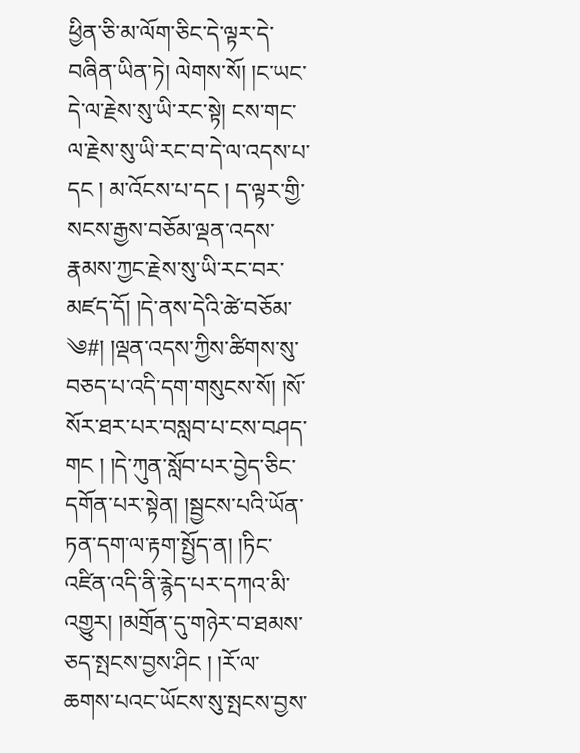ཕྱིན་ཅི་མ་ལོག་ཅིང་དེ་ལྟར་དེ་བཞིན་ཡིན་ཏེ། ལེགས་སོ། །ང་ཡང་དེ་ལ་རྗེས་སུ་ཡི་རང་སྟེ། ངས་གང་ལ་རྗེས་སུ་ཡི་རང་བ་དེ་ལ་འདས་པ་དང ། མ་འོངས་པ་དང ། ད་ལྟར་གྱི་སངས་རྒྱས་བཅོམ་ལྡན་འདས་རྣམས་ཀྱང་རྗེས་སུ་ཡི་རང་བར་མཛད་དོ། །དེ་ནས་དེའི་ཚེ་བཅོམ་
༄#། །ལྡན་འདས་ཀྱིས་ཚིགས་སུ་བཅད་པ་འདི་དག་གསུངས་སོ། །སོ་སོར་ཐར་པར་བསླབ་པ་ངས་བཤད་གང ། །དེ་ཀུན་སློབ་པར་བྱེད་ཅིང་དགོན་པར་སྟེན། །སྦྱངས་པའི་ཡོན་ཏན་དག་ལ་རྟག་སྤྱོད་ན། །ཏིང་འཛིན་འདི་ནི་རྙེད་པར་དཀའ་མི་འགྱུར། །མགྲོན་དུ་གཉེར་བ་ཐམས་ཅད་སྤངས་བྱས་ཤིང ། །རོ་ལ་ཆགས་པའང་ཡོངས་སུ་སྤངས་བྱས་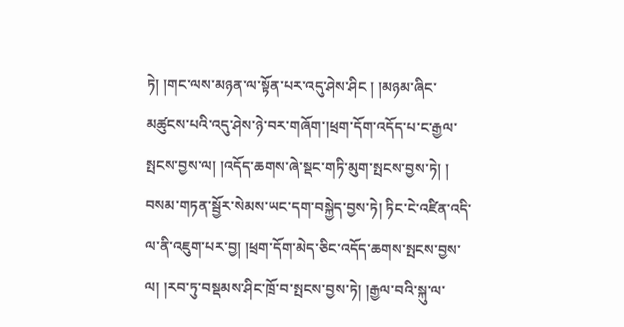ཏེ། །གང་ལས་མཉན་ལ་སྟོན་པར་འདུ་ཤེས་ཤིང ། །མཉམ་ཞིང་མཚུངས་པའི་འདུ་ཤེས་ཉེ་བར་གཞོག་།ཕྲག་དོག་འདོད་པ་ང་རྒྱལ་སྤངས་བྱས་ལ། །འདོད་ཆགས་ཞེ་སྡང་གཏི་མུག་སྤངས་བྱས་ཏེ། ། བསམ་གཏན་སྦྱོར་སེམས་ཡང་དག་བསྐྱེད་བྱས་ཏེ། ཏིང་ངེ་འཛིན་འདི་ལ་ནི་འཇུག་པར་བྱ། །ཕྲག་དོག་མེད་ཅིང་འདོད་ཆགས་སྤངས་བྱས་ལ། །རབ་ཏུ་བསྡམས་ཤིང་ཁྲོ་བ་སྤངས་བྱས་ཏེ། །རྒྱལ་བའི་སྐུ་ལ་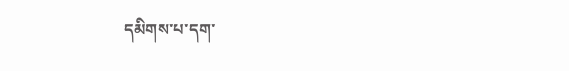དམིགས་པ་དག་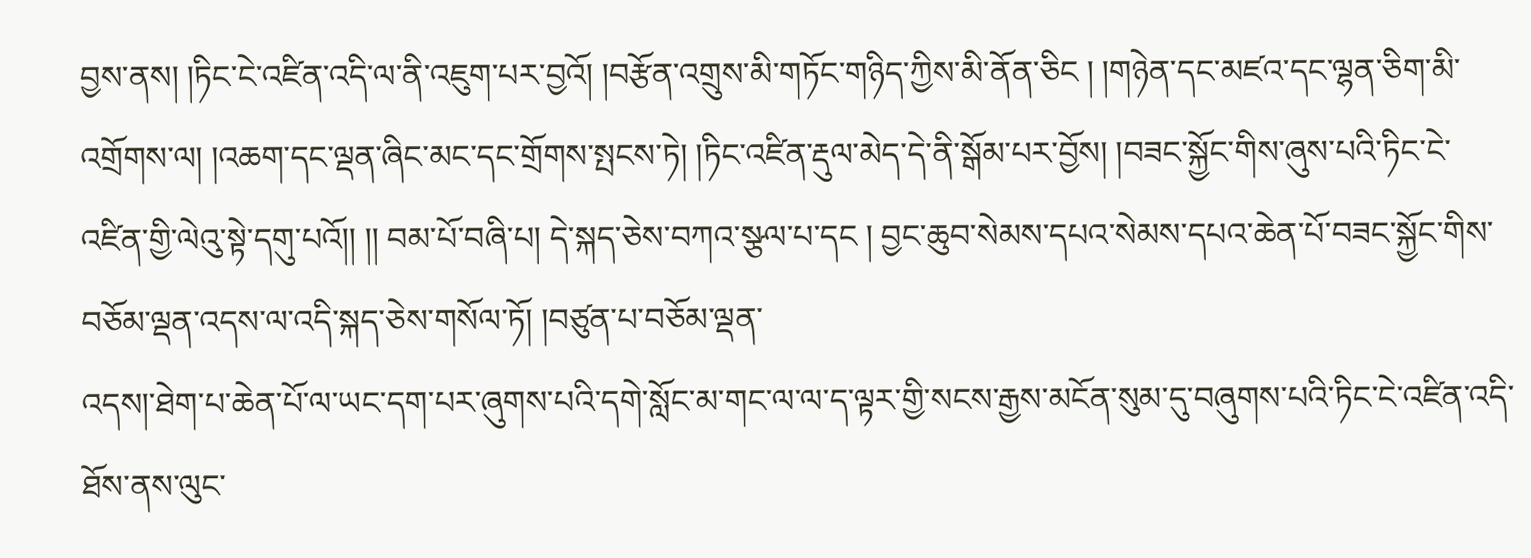བྱས་ནས། །ཏིང་ངེ་འཛིན་འདི་ལ་ནི་འཇུག་པར་བྱའོ། །བརྩོན་འགྲུས་མི་གཏོང་གཉིད་ཀྱིས་མི་ནོན་ཅིང ། །གཉེན་དང་མཛའ་དང་ལྷན་ཅིག་མི་འགྲོགས་ལ། །འཆག་དང་ལྡན་ཞིང་མང་དང་གྲོགས་སྤངས་ཏེ། །ཏིང་འཛིན་རྡུལ་མེད་དེ་ནི་སྒོམ་པར་བྱོས། །བཟང་སྐྱོང་གིས་ཞུས་པའི་ཏིང་ངེ་འཛིན་གྱི་ལེའུ་སྟེ་དགུ་པའོ།། །། བམ་པོ་བཞི་པ། དེ་སྐད་ཅེས་བཀའ་སྩལ་པ་དང ། བྱང་ཆུབ་སེམས་དཔའ་སེམས་དཔའ་ཆེན་པོ་བཟང་སྐྱོང་གིས་བཅོམ་ལྡན་འདས་ལ་འདི་སྐད་ཅེས་གསོལ་ཏོ། །བཙུན་པ་བཅོམ་ལྡན་
འདས།་ཐེག་པ་ཆེན་པོ་ལ་ཡང་དག་པར་ཞུགས་པའི་དགེ་སློང་མ་གང་ལ་ལ་ད་ལྟར་གྱི་སངས་རྒྱས་མངོན་སུམ་དུ་བཞུགས་པའི་ཏིང་ངེ་འཛིན་འདི་ཐོས་ནས་ལུང་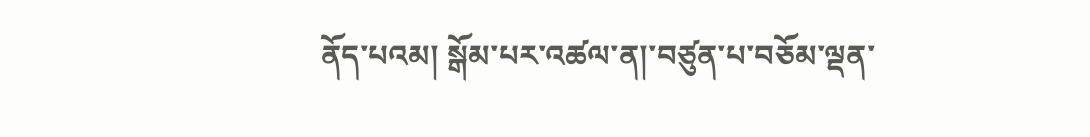ནོད་པའམ། སྒོམ་པར་འཚལ་ན།་བཙུན་པ་བཅོམ་ལྡན་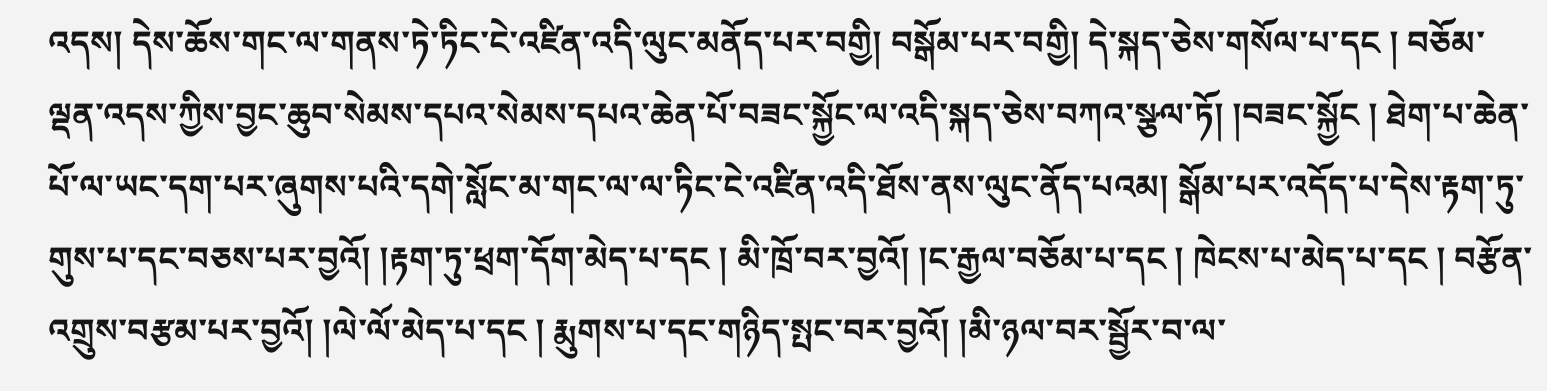འདས། དེས་ཆོས་གང་ལ་གནས་ཏེ་ཏིང་ངེ་འཛིན་འདི་ལུང་མནོད་པར་བགྱི། བསྒོམ་པར་བགྱི། དེ་སྐད་ཅེས་གསོལ་པ་དང ། བཅོམ་ལྡན་འདས་ཀྱིས་བྱང་ཆུབ་སེམས་དཔའ་སེམས་དཔའ་ཆེན་པོ་བཟང་སྐྱོང་ལ་འདི་སྐད་ཅེས་བཀའ་སྩལ་ཏོ། །བཟང་སྐྱོང ། ཐེག་པ་ཆེན་པོ་ལ་ཡང་དག་པར་ཞུགས་པའི་དགེ་སློང་མ་གང་ལ་ལ་ཏིང་ངེ་འཛིན་འདི་ཐོས་ནས་ལུང་ནོད་པའམ། སྒོམ་པར་འདོད་པ་དེས་རྟག་ཏུ་གུས་པ་དང་བཅས་པར་བྱའོ། །རྟག་ཏུ་ཕྲག་དོག་མེད་པ་དང ། མི་ཁྲོ་བར་བྱའོ། །ང་རྒྱལ་བཅོམ་པ་དང ། ཁེངས་པ་མེད་པ་དང ། བརྩོན་འགྲུས་བརྩམ་པར་བྱའོ། །ལེ་ལོ་མེད་པ་དང ། རྨུགས་པ་དང་གཉིད་སྤང་བར་བྱའོ། །མི་ཉལ་བར་སྦྱོར་བ་ལ་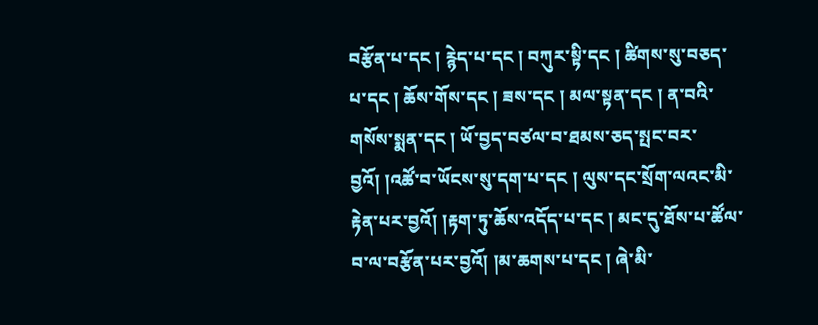བརྩོན་པ་དང ། རྙེད་པ་དང ། བཀུར་སྟི་དང ། ཚིགས་སུ་བཅད་པ་དང ། ཆོས་གོས་དང ། ཟས་དང ། མལ་སྟན་དང ། ན་བའི་གསོས་སྨན་དང ། ཡོ་བྱད་བཙལ་བ་ཐམས་ཅད་སྤང་བར་བྱའོ། །འཚོ་བ་ཡོངས་སུ་དག་པ་དང ། ལུས་དང་སྲོག་ལའང་མི་རྟེན་པར་བྱའོ། །རྟག་ཏུ་ཆོས་འདོད་པ་དང ། མང་དུ་ཐོས་པ་ཚོལ་བ་ལ་བརྩོན་པར་བྱའོ། །མ་ཆགས་པ་དང ། ཞེ་མི་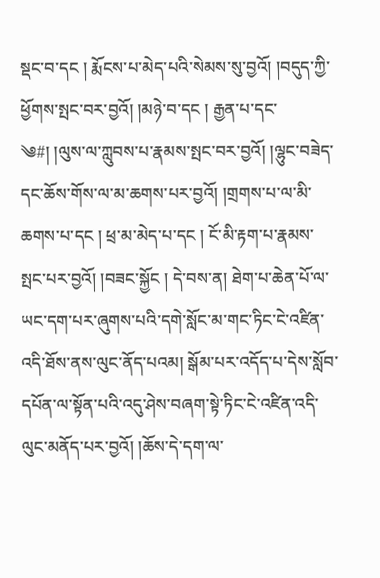སྡང་བ་དང ། རྨོངས་པ་མེད་པའི་སེམས་སུ་བྱའོ། །བདུད་ཀྱི་ཕྱོགས་སྤང་བར་བྱའོ། །མཉེ་བ་དང ། རྒྱན་པ་དང་
༄#། །ལུས་ལ་ཀླུབས་པ་རྣམས་སྤང་བར་བྱའོ། །ལྷུང་བཟེད་དང་ཆོས་གོས་ལ་མ་ཆགས་པར་བྱའོ། །གྲགས་པ་ལ་མི་ཆགས་པ་དང ། ཕྲ་མ་མེད་པ་དང ། ངོ་མི་རྟག་པ་རྣམས་སྤང་པར་བྱའོ། །བཟང་སྐྱོང ། དེ་བས་ན། ཐེག་པ་ཆེན་པོ་ལ་ཡང་དག་པར་ཞུགས་པའི་དགེ་སློང་མ་གང་ཏིང་ངེ་འཛིན་འདི་ཐོས་ནས་ལུང་ནོད་པའམ། སྒོམ་པར་འདོད་པ་དེས་སློབ་དཔོན་ལ་སྟོན་པའི་འདུ་ཤེས་བཞག་སྟེ་ཏིང་ངེ་འཛིན་འདི་ལུང་མནོད་པར་བྱའོ། །ཆོས་དེ་དག་ལ་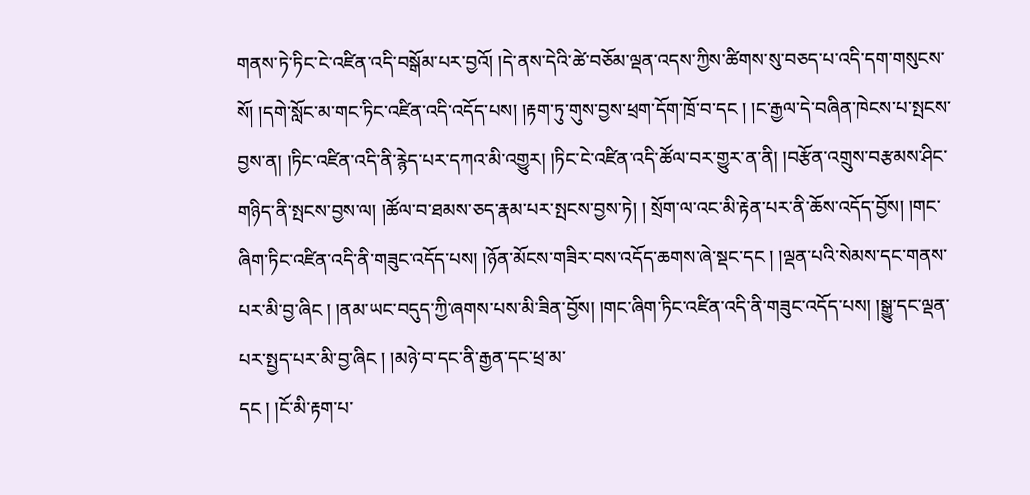གནས་ཏེ་ཏིང་ངེ་འཛིན་འདི་བསྒོམ་པར་བྱའོ། །དེ་ནས་དེའི་ཚེ་བཅོམ་ལྡན་འདས་ཀྱིས་ཚིགས་སུ་བཅད་པ་འདི་དག་གསུངས་སོ། །དགེ་སློང་མ་གང་ཏིང་འཛིན་འདི་འདོད་པས། །རྟག་ཏུ་གུས་བྱས་ཕྲག་དོག་ཁྲོ་བ་དང ། །ང་རྒྱལ་དེ་བཞིན་ཁེངས་པ་སྤངས་བྱས་ན། །ཏིང་འཛིན་འདི་ནི་རྙེད་པར་དཀའ་མི་འགྱུར། །ཏིང་ངེ་འཛིན་འདི་ཚོལ་བར་གྱུར་ན་ནི། །བརྩོན་འགྲུས་བརྩམས་ཤིང་གཉིད་ནི་སྤངས་བྱས་ལ། །ཚོལ་བ་ཐམས་ཅད་རྣམ་པར་སྤངས་བྱས་ཏེ། ། སྲོག་ལ་འང་མི་རྟེན་པར་ནི་ཆོས་འདོད་བྱོས། །གང་ཞིག་ཏིང་འཛིན་འདི་ནི་གཟུང་འདོད་པས། །ཉོན་མོངས་གཟིར་བས་འདོད་ཆགས་ཞེ་སྡང་དང ། །ལྡན་པའི་སེམས་དང་གནས་པར་མི་བྱ་ཞིང ། །ནམ་ཡང་བདུད་ཀྱི་ཞགས་པས་མི་ཟིན་བྱོས། །གང་ཞིག་ཏིང་འཛིན་འདི་ནི་གཟུང་འདོད་པས། །སྒྱུ་དང་ལྡན་པར་སྤྱད་པར་མི་བྱ་ཞིང ། །མཉེ་བ་དང་ནི་རྒྱན་དང་ཕྲ་མ་
དང ། །ངོ་མི་རྟག་པ་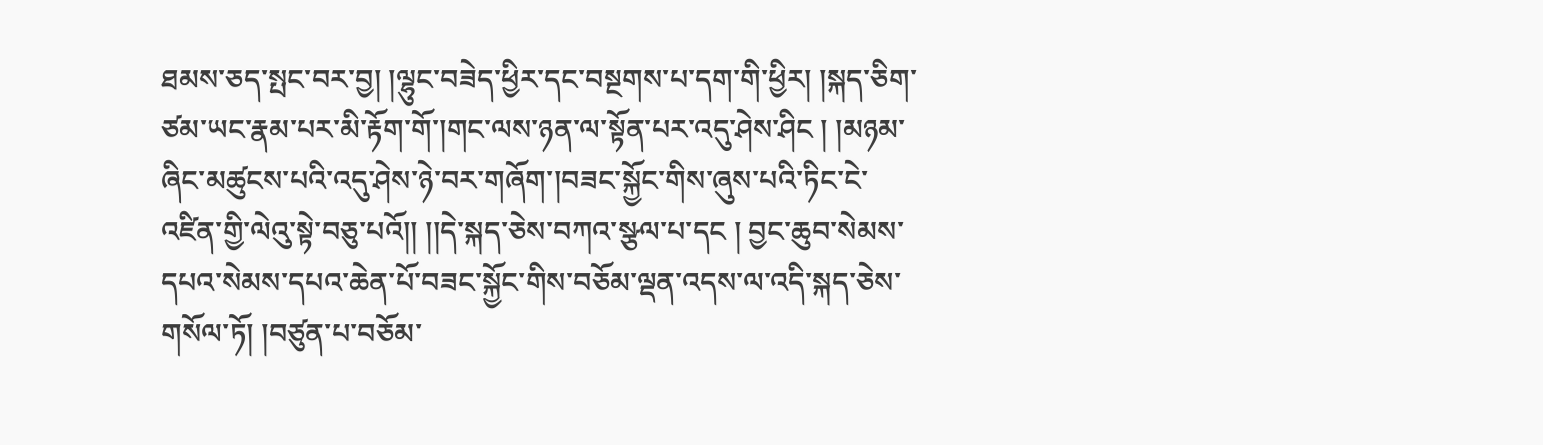ཐམས་ཅད་སྤང་བར་བྱ། །ལྷུང་བཟེད་ཕྱིར་དང་བསྔགས་པ་དག་གི་ཕྱིར། །སྐད་ཅིག་ཙམ་ཡང་རྣམ་པར་མི་རྟོག་གོ་།གང་ལས་ཉན་ལ་སྟོན་པར་འདུ་ཤེས་ཤིང ། །མཉམ་ཞིང་མཚུངས་པའི་འདུ་ཤེས་ཉེ་བར་གཞོག་།བཟང་སྐྱོང་གིས་ཞུས་པའི་ཏིང་ངེ་འཛིན་གྱི་ལེའུ་སྟེ་བཅུ་པའོ།། །།དེ་སྐད་ཅེས་བཀའ་སྩལ་པ་དང ། བྱང་ཆུབ་སེམས་དཔའ་སེམས་དཔའ་ཆེན་པོ་བཟང་སྐྱོང་གིས་བཅོམ་ལྡན་འདས་ལ་འདི་སྐད་ཅེས་གསོལ་ཏོ། །བཙུན་པ་བཅོམ་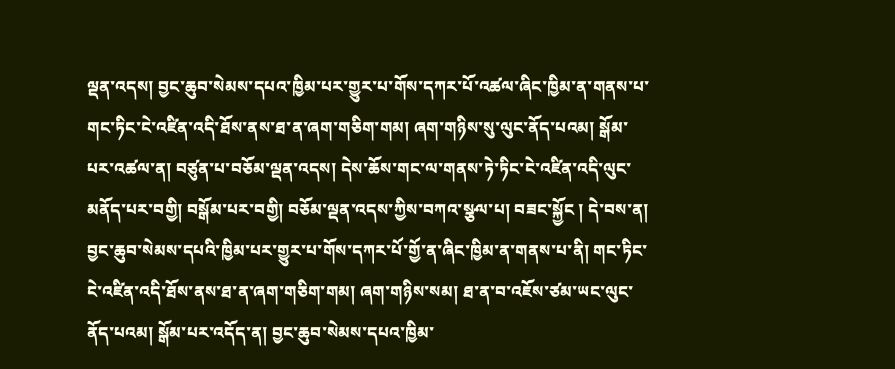ལྡན་འདས། བྱང་ཆུབ་སེམས་དཔའ་ཁྱིམ་པར་གྱུར་པ་གོས་དཀར་པོ་འཚལ་ཞིང་ཁྱིམ་ན་གནས་པ་གང་ཏིང་ངེ་འཛིན་འདི་ཐོས་ནས་ཐ་ན་ཞག་གཅིག་གམ། ཞག་གཉིས་སུ་ལུང་ནོད་པའམ། སྒོམ་པར་འཚལ་ན། བཙུན་པ་བཅོམ་ལྡན་འདས། དེས་ཆོས་གང་ལ་གནས་ཏེ་ཏིང་ངེ་འཛིན་འདི་ལུང་མནོད་པར་བགྱི། བསྒོམ་པར་བགྱི། བཅོམ་ལྡན་འདས་ཀྱིས་བཀའ་སྩལ་པ། བཟང་སྐྱོང ། དེ་བས་ན། བྱང་ཆུབ་སེམས་དཔའི་ཁྱིམ་པར་གྱུར་པ་གོས་དཀར་པོ་གྱོ་ན་ཞིང་ཁྱིམ་ན་གནས་པ་ནི། གང་ཏིང་ངེ་འཛིན་འདི་ཐོས་ནས་ཐ་ན་ཞག་གཅིག་གམ། ཞག་གཉིས་སམ། ཐ་ན་བ་འཇོས་ཙམ་ཡང་ལུང་ནོད་པའམ། སྒོམ་པར་འདོད་ན། བྱང་ཆུབ་སེམས་དཔའ་ཁྱིམ་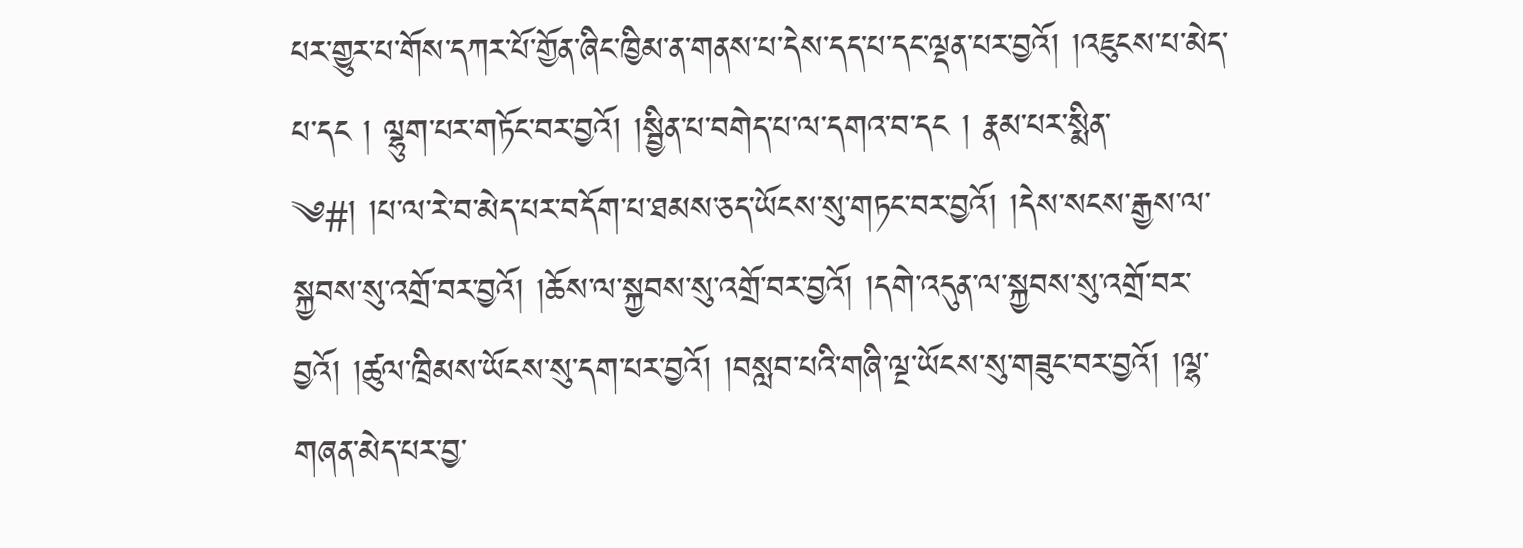པར་གྱུར་པ་གོས་དཀར་པོ་གྱོན་ཞིང་ཁྱིམ་ན་གནས་པ་དེས་དད་པ་དང་ལྡན་པར་བྱའོ། །འཇུངས་པ་མེད་པ་དང ། ལྷུག་པར་གཏོང་བར་བྱའོ། །སྦྱིན་པ་བགེད་པ་ལ་དགའ་བ་དང ། རྣམ་པར་སྨིན་
༄#། །པ་ལ་རེ་བ་མེད་པར་བདོག་པ་ཐམས་ཅད་ཡོངས་སུ་གཏང་བར་བྱའོ། །དེས་སངས་རྒྱས་ལ་སྐྱབས་སུ་འགྲོ་བར་བྱའོ། །ཆོས་ལ་སྐྱབས་སུ་འགྲོ་བར་བྱའོ། །དགེ་འདུན་ལ་སྐྱབས་སུ་འགྲོ་བར་བྱའོ། །ཚུལ་ཁྲིམས་ཡོངས་སུ་དག་པར་བྱའོ། །བསླབ་པའི་གཞི་ལྔ་ཡོངས་སུ་གཟུང་བར་བྱའོ། །ལྷ་གཞན་མེད་པར་བྱ་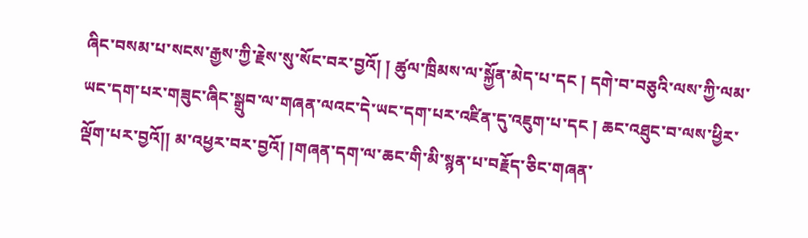ཞིང་བསམ་པ་སངས་རྒྱས་ཀྱི་རྗེས་སུ་སོང་བར་བྱའོ། ། ཚུལ་ཁྲིམས་ལ་སྐྱོན་མེད་པ་དང ། དགེ་བ་བཅུའི་ལས་ཀྱི་ལམ་ཡང་དག་པར་གཟུང་ཞིང་སྒྲུབ་ལ་གཞན་ལའང་དེ་ཡང་དག་པར་འཛིན་དུ་འཇུག་པ་དང ། ཆང་འཐུང་བ་ལས་ཕྱིར་ལྡོག་པར་བྱའོ།། མ་འཕྱར་བར་བྱའོ། །གཞན་དག་ལ་ཆང་གི་མི་སྙན་པ་བརྗོད་ཅིང་གཞན་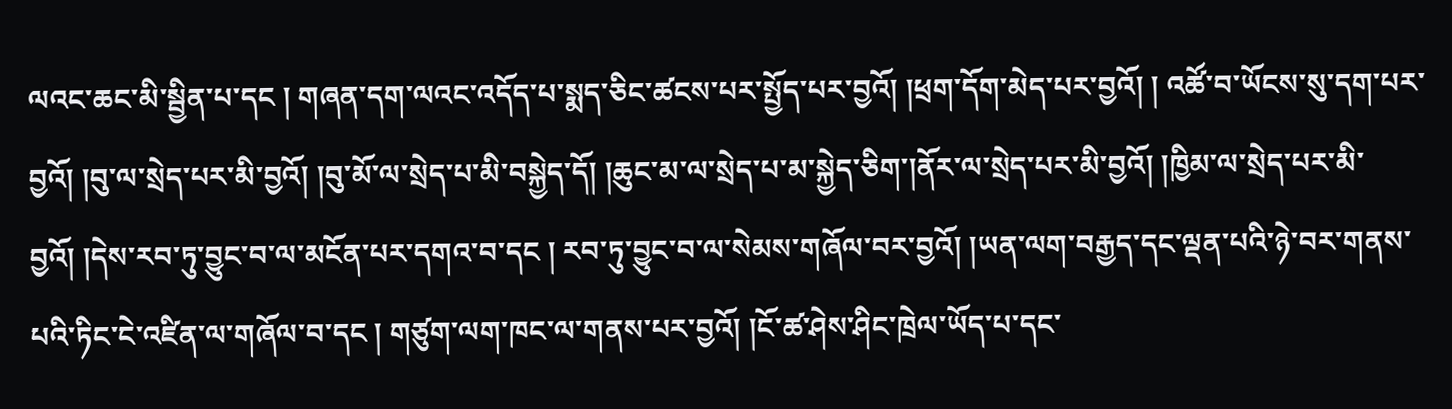ལའང་ཆང་མི་སྦྱིན་པ་དང ། གཞན་དག་ལའང་འདོད་པ་སྨད་ཅིང་ཚངས་པར་སྤྱོད་པར་བྱའོ། །ཕྲག་དོག་མེད་པར་བྱའོ། ། འཚོ་བ་ཡོངས་སུ་དག་པར་བྱའོ། །བུ་ལ་སྲེད་པར་མི་བྱའོ། །བུ་མོ་ལ་སྲེད་པ་མི་བསྐྱེད་དོ། །ཆུང་མ་ལ་སྲེད་པ་མ་སྐྱེད་ཅིག་།ནོར་ལ་སྲེད་པར་མི་བྱའོ། །ཁྱིམ་ལ་སྲེད་པར་མི་བྱའོ། །དེས་རབ་ཏུ་བྱུང་བ་ལ་མངོན་པར་དགའ་བ་དང ། རབ་ཏུ་བྱུང་བ་ལ་སེམས་གཞོལ་བར་བྱའོ། །ཡན་ལག་བརྒྱད་དང་ལྡན་པའི་ཉེ་བར་གནས་པའི་ཏིང་ངེ་འཛིན་ལ་གཞོལ་བ་དང ། གཙུག་ལག་ཁང་ལ་གནས་པར་བྱའོ། །ངོ་ཚ་ཤེས་ཤིང་ཁྲེལ་ཡོད་པ་དང་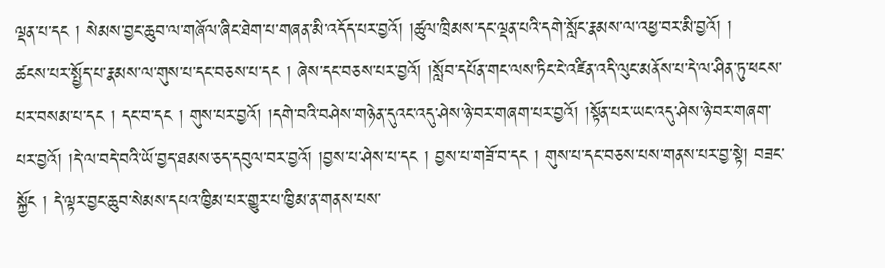ལྡན་པ་དང ། སེམས་བྱང་ཆུབ་ལ་གཞོལ་ཞིང་ཐེག་པ་གཞན་མི་འདོད་པར་བྱའོ། །ཚུལ་ཁྲིམས་དང་ལྡན་པའི་དགེ་སློང་རྣམས་ལ་འཕྱ་བར་མི་བྱའོ། །
ཚངས་པར་སྤྱོད་པ་རྣམས་ལ་གུས་པ་དང་བཅས་པ་དང ། ཞེས་དང་བཅས་པར་བྱའོ། །སློབ་དཔོན་གང་ལས་ཏིང་ངེ་འཛིན་འདི་ལུང་མནོས་པ་དེ་ལ་ཤིན་ཏུ་ཕངས་པར་བསམ་པ་དང ། དང་བ་དང ། གུས་པར་བྱའོ། །དགེ་བའི་བཤེས་གཉེན་དུའང་འདུ་ཤེས་ཉེ་བར་གཞག་པར་བྱའོ། །སྟོན་པར་ཡང་འདུ་ཤེས་ཉེ་བར་གཞག་པར་བྱའོ། །དེ་ལ་བདེ་བའི་ཡོ་བྱད་ཐམས་ཅད་དབུལ་བར་བྱའོ། །བྱས་པ་ཤེས་པ་དང ། བྱས་པ་གཟོ་བ་དང ། གུས་པ་དང་བཅས་པས་གནས་པར་བྱ་སྟེ། བཟང་སྐྱོང ། དེ་ལྟར་བྱང་ཆུབ་སེམས་དཔའ་ཁྱིམ་པར་གྱུར་པ་ཁྱིམ་ན་གནས་པས་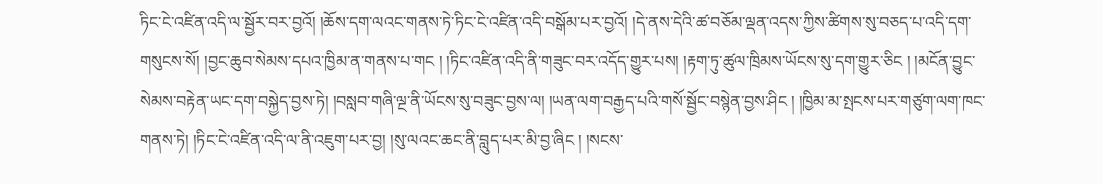ཏིང་ངེ་འཛིན་འདི་ལ་སྦྱོར་བར་བྱའོ། །ཆོས་དག་ལའང་གནས་ཏེ་ཏིང་ངེ་འཛིན་འདི་བསྒོམ་པར་བྱའོ། །དེ་ནས་དེའི་ཚ་བཅོམ་ལྡན་འདས་ཀྱིས་ཚིགས་སུ་བཅད་པ་འདི་དག་གསུངས་སོ། །བྱང་ཆུབ་སེམས་དཔའ་ཁྱིམ་ན་གནས་པ་གང ། །ཏིང་འཛིན་འདི་ནི་གཟུང་བར་འདོད་གྱུར་པས། །རྟག་ཏུ་ཚུལ་ཁྲིམས་ཡོངས་སུ་དག་གྱུར་ཅིང ། །མངོན་བྱུང་སེམས་བརྟེན་ཡང་དག་བསྐྱེད་བྱས་ཏེ། །བསླབ་གཞི་ལྔ་ནི་ཡོངས་སུ་བཟུང་བྱས་ལ། །ཡན་ལག་བརྒྱད་པའི་གསོ་སྦྱོང་བསྙེན་བྱས་ཤིང ། །ཁྱིམ་མ་སྤངས་པར་གཙུག་ལག་ཁང་གནས་ཏེ། །ཏིང་ངེ་འཛིན་འདི་ལ་ནི་འཇུག་པར་བྱ། །སུ་ལའང་ཆང་ནི་བླུད་པར་མི་བྱ་ཞིང ། །སངས་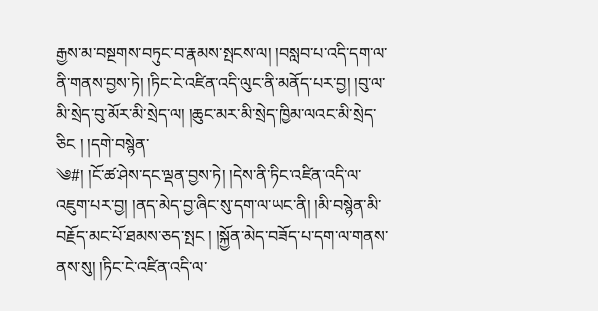རྒྱས་མ་བསྔགས་བཏུང་བ་རྣམས་སྤངས་ལ། །བསླབ་པ་འདི་དག་ལ་ནི་གནས་བྱས་ཏེ། །ཏིང་ངེ་འཛིན་འདི་ལུང་ནི་མནོད་པར་བྱ། །བུ་ལ་མི་སྲེད་བུ་མོར་མི་སྲེད་ལ། །ཆུང་མར་མི་སྲེད་ཁྱིམ་ལའང་མི་སྲེད་ཅིང ། །དགེ་བསྙེན་
༄#། །ངོ་ཚ་ཤེས་དང་ལྡན་བྱས་ཏེ། །དེས་ནི་ཏིང་འཛིན་འདི་ལ་འཇུག་པར་བྱ། །ནད་མེད་བྱ་ཞིང་སུ་དག་ལ་ཡང་ནི། །མི་བསྙེན་མི་བརྗོད་མང་པོ་ཐམས་ཅད་སྤང ། །སྐྱོན་མེད་བཟོད་པ་དག་ལ་གནས་ནས་སུ། །ཏིང་ངེ་འཛིན་འདི་ལ་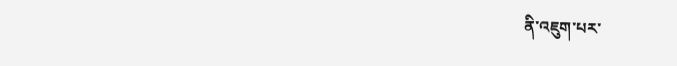ནི་འཇུག་པར་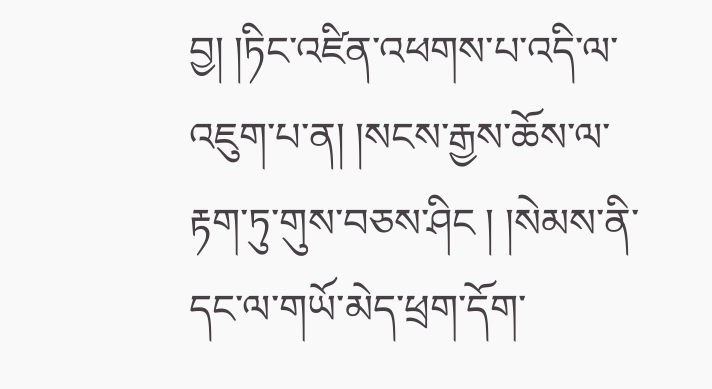བྱ། །ཏིང་འཛིན་འཕགས་པ་འདི་ལ་འཇུག་པ་ན། །སངས་རྒྱས་ཆོས་ལ་རྟག་ཏུ་གུས་བཅས་ཤིང ། །སེམས་ནི་དང་ལ་གཡོ་མེད་ཕྲག་དོག་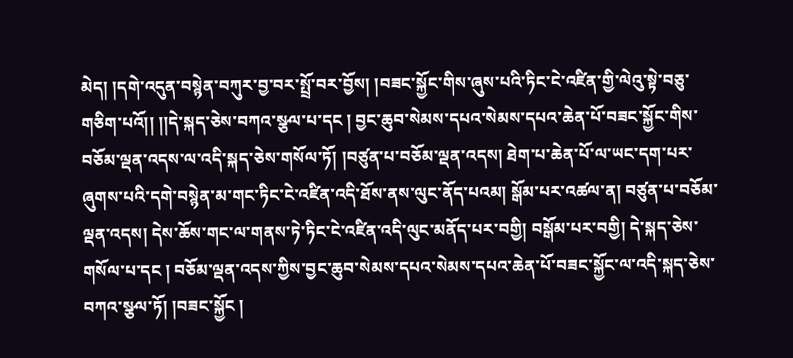མེད། །དགེ་འདུན་བསྙེན་བཀུར་བྱ་བར་སྤྲོ་བར་བྱོས། །བཟང་སྐྱོང་གིས་ཞུས་པའི་ཏིང་ངེ་འཛིན་གྱི་ལེའུ་སྟེ་བཅུ་གཅིག་པའོ།། །།དེ་སྐད་ཅེས་བཀའ་སྩལ་པ་དང ། བྱང་ཆུབ་སེམས་དཔའ་སེམས་དཔའ་ཆེན་པོ་བཟང་སྐྱོང་གིས་བཅོམ་ལྡན་འདས་ལ་འདི་སྐད་ཅེས་གསོལ་ཏོ། །བཙུན་པ་བཅོམ་ལྡན་འདས། ཐེག་པ་ཆེན་པོ་ལ་ཡང་དག་པར་ཞུགས་པའི་དགེ་བསྙེན་མ་གང་ཏིང་ངེ་འཛིན་འདི་ཐོས་ནས་ལུང་ནོད་པའམ། སྒོམ་པར་འཚལ་ན། བཙུན་པ་བཅོམ་ལྡན་འདས། དེས་ཆོས་གང་ལ་གནས་ཏེ་ཏིང་ངེ་འཛིན་འདི་ལུང་མནོད་པར་བགྱི། བསྒོམ་པར་བགྱི། དེ་སྐད་ཅེས་གསོལ་པ་དང ། བཅོམ་ལྡན་འདས་ཀྱིས་བྱང་ཆུབ་སེམས་དཔའ་སེམས་དཔའ་ཆེན་པོ་བཟང་སྐྱོང་ལ་འདི་སྐད་ཅེས་བཀའ་སྩལ་ཏོ། །བཟང་སྐྱོང །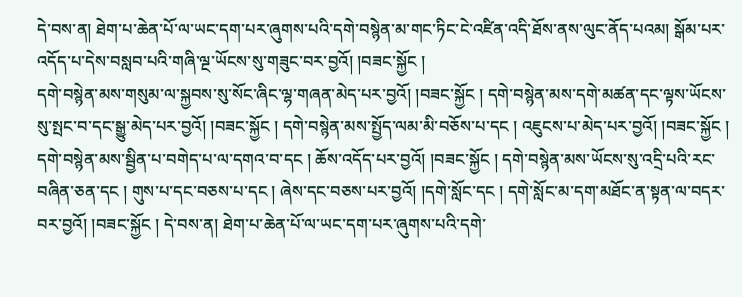དེ་བས་ན། ཐེག་པ་ཆེན་པོ་ལ་ཡང་དག་པར་ཞུགས་པའི་དགེ་བསྙེན་མ་གང་ཏིང་ངེ་འཛིན་འདི་ཐོས་ནས་ལུང་ནོད་པའམ། སྒོམ་པར་འདོད་པ་དེས་བསླབ་པའི་གཞི་ལྔ་ཡོངས་སུ་གཟུང་བར་བྱའོ། །བཟང་སྐྱོང །
དགེ་བསྙེན་མས་གསུམ་ལ་སྐྱབས་སུ་སོང་ཞིང་ལྷ་གཞན་མེད་པར་བྱའོ། །བཟང་སྐྱོང ། དགེ་བསྙེན་མས་དགེ་མཚན་དང་ལྟས་ཡོངས་སུ་སྤང་བ་དང་སྒྱུ་མེད་པར་བྱའོ། །བཟང་སྐྱོང ། དགེ་བསྙེན་མས་སྤྱོད་ལམ་མི་བཅོས་པ་དང ། འཇུངས་པ་མེད་པར་བྱའོ། །བཟང་སྐྱོང ། དགེ་བསྙེན་མས་སྦྱིན་པ་བགེད་པ་ལ་དགའ་བ་དང ། ཆོས་འདོད་པར་བྱའོ། །བཟང་སྐྱོང ། དགེ་བསྙེན་མས་ཡོངས་སུ་འདྲི་པའི་རང་བཞིན་ཅན་དང ། གུས་པ་དང་བཅས་པ་དང ། ཞེས་དང་བཅས་པར་བྱའོ། །དགེ་སློང་དང ། དགེ་སློང་མ་དག་མཐོང་ན་སྟན་ལ་བདར་བར་བྱའོ། །བཟང་སྐྱོང ། དེ་བས་ན། ཐེག་པ་ཆེན་པོ་ལ་ཡང་དག་པར་ཞུགས་པའི་དགེ་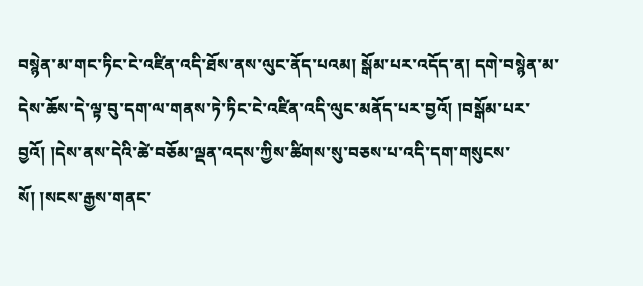བསྙེན་མ་གང་ཏིང་ངེ་འཛིན་འདི་ཐོས་ནས་ལུང་ནོད་པའམ། སྒོམ་པར་འདོད་ན། དགེ་བསྙེན་མ་དེས་ཆོས་དེ་ལྟ་བུ་དག་ལ་གནས་ཏེ་ཏིང་ངེ་འཛིན་འདི་ལུང་མནོད་པར་བྱའོ། །བསྒོམ་པར་བྱའོ། །དེས་ནས་དེའི་ཚེ་བཅོམ་ལྡན་འདས་ཀྱིས་ཚིགས་སུ་བཅས་པ་འདི་དག་གསུངས་སོ། །སངས་རྒྱས་གནང་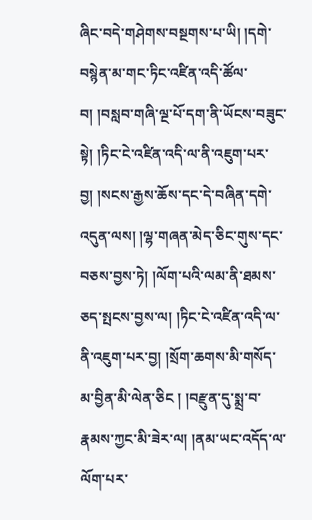ཞིང་བདེ་གཤེགས་བསྔགས་པ་ཡི། །དགེ་བསྙེན་མ་གང་ཏིང་འཛིན་འདི་ཚོལ་བ། །བསླབ་གཞི་ལྔ་པོ་དག་ནི་ཡོངས་བཟུང་སྟེ། །ཏིང་ངེ་འཛིན་འདི་ལ་ནི་འཇུག་པར་བྱ། །སངས་རྒྱས་ཆོས་དང་དེ་བཞིན་དགེ་འདུན་ལས། །ལྷ་གཞན་མེད་ཅིང་གུས་དང་བཅས་བྱས་ཏེ། །ལོག་པའི་ལམ་ནི་ཐམས་ཅད་སྤངས་བྱས་ལ། །ཏིང་ངེ་འཛིན་འདི་ལ་ནི་འཇུག་པར་བྱ། །སྲོག་ཆགས་མི་གསོད་མ་བྱིན་མི་ལེན་ཅིང ། །བརྫུན་དུ་སྨྲ་བ་རྣམས་ཀྱང་མི་ཟེར་ལ། །ནམ་ཡང་འདོད་ལ་ལོག་པར་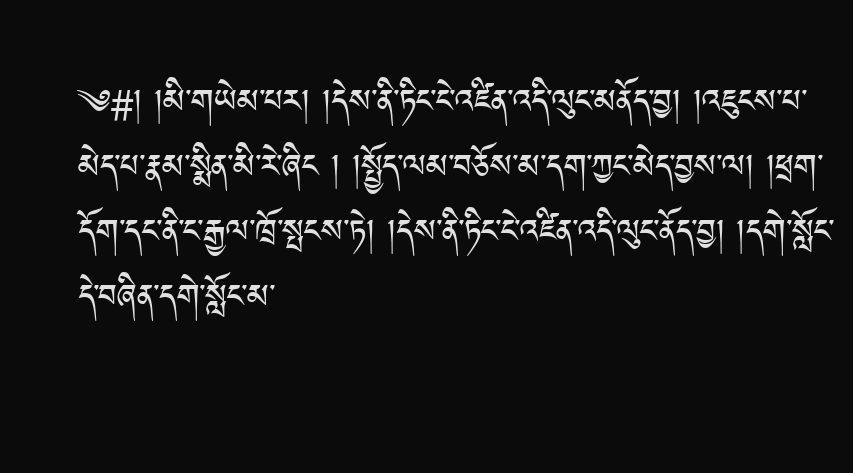༄#། །མི་གཡེམ་པར། །དེས་ནི་ཏིང་ངེ་འཛིན་འདི་ལུང་མནོད་བྱ། །འཇུངས་པ་མེད་པ་རྣམ་སྨིན་མི་རེ་ཞིང ། །སྤྱོད་ལམ་བཅོས་མ་དག་ཀྱང་མེད་བྱས་ལ། །ཕྲག་དོག་དང་ནི་ང་རྒྱལ་ཁྲོ་སྤངས་ཏེ། །དེས་ནི་ཏིང་ངེ་འཛིན་འདི་ལུང་ནོད་བྱ། །དགེ་སློང་དེ་བཞིན་དགེ་སློང་མ་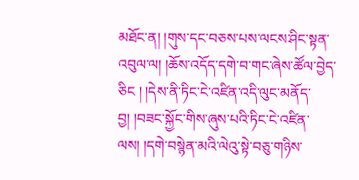མཐོང་ན། །གུས་དང་བཅས་པས་ལངས་ཤིང་སྟན་འབུལ་ལ། །ཆོས་འདོད་དགེ་བ་གང་ཞེས་ཚོལ་བྱེད་ཅིང ། །དེས་ནི་ཏིང་ངེ་འཛིན་འདི་ལུང་མནོད་བྱ། །བཟང་སྐྱོང་གིས་ཞུས་པའི་ཏིང་ངེ་འཛིན་ལས། །དགེ་བསྙེན་མའི་ལེའུ་སྟེ་བཅུ་གཉིས་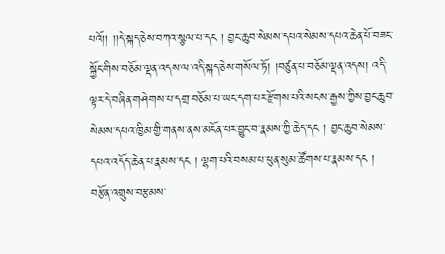པའོ།། །།དེ་སྐད་ཅེས་བཀའ་སྩལ་པ་དང ། བྱང་ཆུབ་སེམས་དཔའ་སེམས་དཔའ་ཆེན་པོ་བཟང་སྐྱོང་གིས་བཅོམ་ལྡན་འདས་ལ་འདི་སྐད་ཅེས་གསོལ་ཏོ། །བཙུན་པ་བཅོམ་ལྡན་འདས། འདི་ལྟར་དེ་བཞིན་གཤེགས་པ་དགྲ་བཅོམ་པ་ཡང་དག་པར་རྫོགས་པའི་སངས་རྒྱས་ཀྱིས་བྱང་ཆུབ་སེམས་དཔའ་ཁྱིམ་གྱི་གནས་ནས་མངོན་པར་བྱུང་བ་རྣམས་ཀྱི་ཆེད་དང ། བྱང་ཆུབ་སེམས་དཔའ་འདོད་ཆེན་པ་རྣམས་དང ། ལྷག་པའི་བསམ་པ་ཕུན་སུམ་ཚོགས་པ་རྣམས་དང ། བརྩོན་འགྲུས་བརྩམས་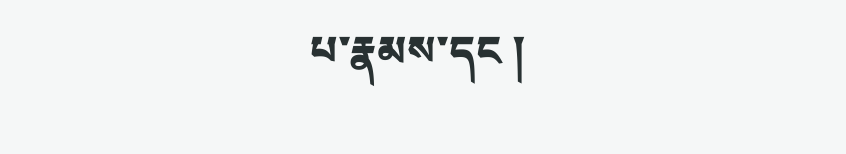པ་རྣམས་དང །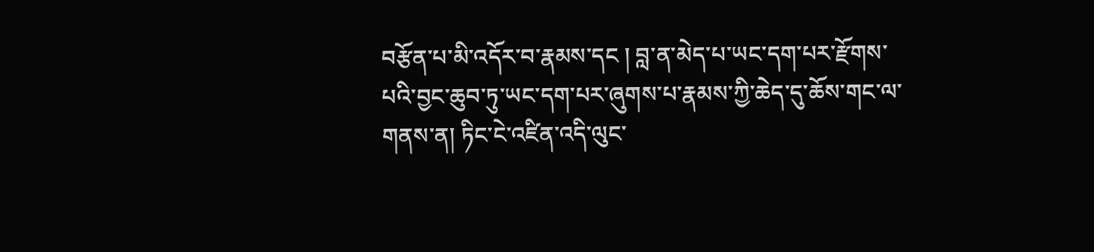བརྩོན་པ་མི་འདོར་བ་རྣམས་དང ། བླ་ན་མེད་པ་ཡང་དག་པར་རྫོགས་པའི་བྱང་ཆུབ་ཏུ་ཡང་དག་པར་ཞུགས་པ་རྣམས་ཀྱི་ཆེད་དུ་ཆོས་གང་ལ་གནས་ན། ཏིང་ངེ་འཛིན་འདི་ལུང་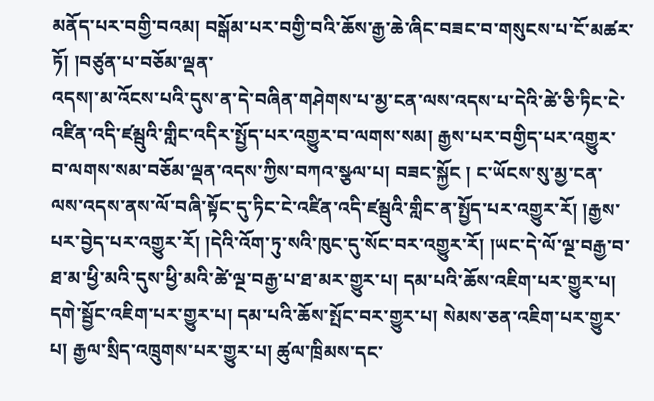མནོད་པར་བགྱི་བའམ། བསྒོམ་པར་བགྱི་བའི་ཆོས་རྒྱ་ཆེ་ཞིང་བཟང་བ་གསུངས་པ་ངོ་མཚར་ཏོ། །བཙུན་པ་བཅོམ་ལྡན་
འདས།་མ་འོངས་པའི་དུས་ན་དེ་བཞིན་གཤེགས་པ་མྱ་ངན་ལས་འདས་པ་དེའི་ཚེ་ཅི་ཏིང་ངེ་འཛིན་འདི་ཛམྦུའི་གླིང་འདིར་སྤྱོད་པར་འགྱུར་བ་ལགས་སམ། རྒྱས་པར་བགྱིད་པར་འགྱུར་བ་ལགས་སམ་བཅོམ་ལྡན་འདས་ཀྱིས་བཀའ་སྩལ་པ། བཟང་སྐྱོང ། ང་ཡོངས་སུ་མྱ་ངན་ལས་འདས་ནས་ལོ་བཞི་སྟོང་དུ་ཏིང་ངེ་འཛིན་འདི་ཛམྦུའི་གླིང་ན་སྤྱོད་པར་འགྱུར་རོ། །རྒྱས་པར་བྱེད་པར་འགྱུར་རོ། །དེའི་འོག་ཏུ་སའི་ཁུང་དུ་སོང་བར་འགྱུར་རོ། །ཡང་དེ་ལོ་ལྔ་བརྒྱ་བ་ཐ་མ་ཕྱི་མའི་དུས་ཕྱི་མའི་ཚེ་ལྔ་བརྒྱ་པ་ཐ་མར་གྱུར་པ། དམ་པའི་ཆོས་འཇིག་པར་གྱུར་པ། དགེ་སྦྱོང་འཇིག་པར་གྱུར་པ། དམ་པའི་ཆོས་སྤོང་བར་གྱུར་པ། སེམས་ཅན་འཇིག་པར་གྱུར་པ། རྒྱལ་སྲིད་འཁྲུགས་པར་གྱུར་པ། ཚུལ་ཁྲིམས་དང་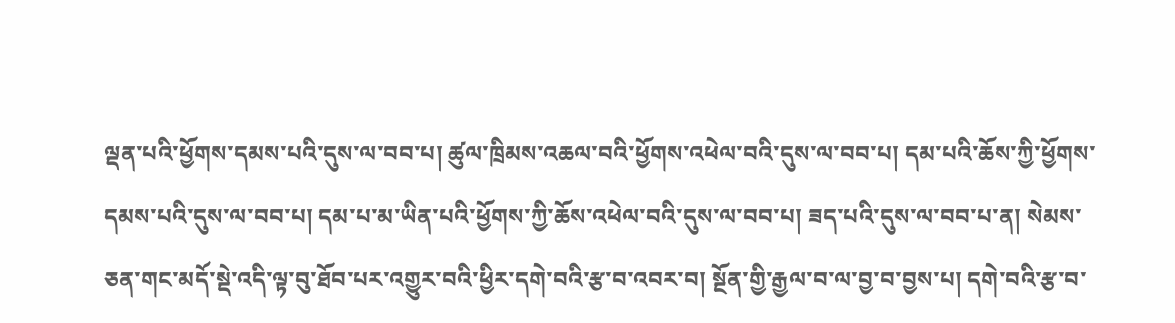ལྡན་པའི་ཕྱོགས་དམས་པའི་དུས་ལ་བབ་པ། ཚུལ་ཁྲིམས་འཆལ་བའི་ཕྱོགས་འཕེལ་བའི་དུས་ལ་བབ་པ། དམ་པའི་ཆོས་ཀྱི་ཕྱོགས་དམས་པའི་དུས་ལ་བབ་པ། དམ་པ་མ་ཡིན་པའི་ཕྱོགས་ཀྱི་ཆོས་འཕེལ་བའི་དུས་ལ་བབ་པ། ཟད་པའི་དུས་ལ་བབ་པ་ན། སེམས་ཅན་གང་མདོ་སྡེ་འདི་ལྟ་བུ་ཐོབ་པར་འགྱུར་བའི་ཕྱིར་དགེ་བའི་རྩ་བ་འབར་བ། སྔོན་གྱི་རྒྱལ་བ་ལ་བྱ་བ་བྱས་པ། དགེ་བའི་རྩ་བ་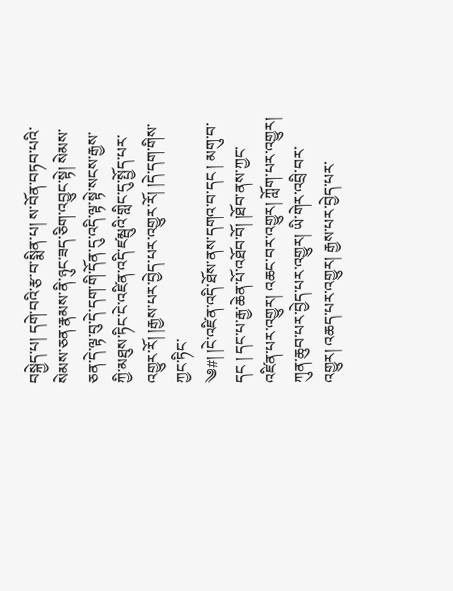བསྐྱེད་པ། དགེ་བའི་རྩ་བ་སྨིན་པ། ས་བོན་བཏབ་པའི་སེམས་ཅན་རྣམས་ནི་ཉུང་ཟད་ཅིག་འབྱུང་སྟེ། སེམས་ཅན་དེ་ལྟ་བུ་དེ་དག་གི་དོན་དུ་འདི་ལྟ་སྟེ་སངས་རྒྱས་ཀྱི་མཐུས་ཏིང་ངེ་འཛིན་འདི་ཛམྦུའི་གླིང་དུ་སྤྱོད་པར་འགྱུར་རོ། །རྒྱས་པར་བྱེད་པར་འགྱུར་རོ། །དེ་དག་གིས་ཀྱང་ཏིང་
༄#། །ངེ་འཛིན་འདི་ཐོས་ནས་དགའ་བ་དང ། མགུ་བ་དང ། དང་པ་རྒྱ་ཆེན་པོ་འཐོབ་བོ། །ཐོབ་ནས་ཀྱང་འཛིན་པར་འགྱུར། འཆང་བར་འགྱུར། ཀློག་པར་འགྱུར། ཀུན་ཆུབ་པར་བྱེད་པར་འགྱུར། ཡི་གེར་འབྲི་བར་འགྱུར། འཆད་པར་འགྱུར། རྒྱས་པར་བྱེད་པར་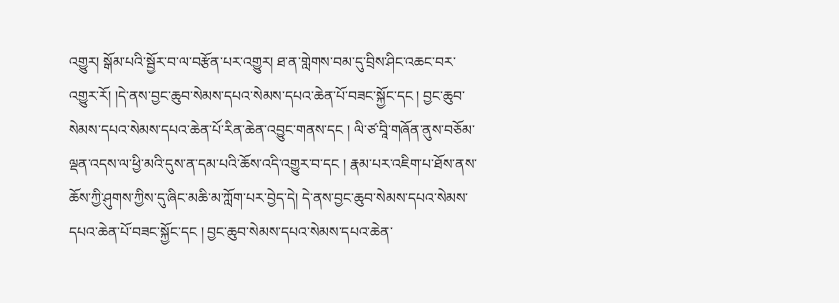འགྱུར། སྒོམ་པའི་སྦྱོར་བ་ལ་བརྩོན་པར་འགྱུར། ཐ་ན་གླེགས་བམ་དུ་བྲིས་ཤིང་འཆང་བར་འགྱུར་རོ། །དེ་ནས་བྱང་ཆུབ་སེམས་དཔའ་སེམས་དཔའ་ཆེན་པོ་བཟང་སྐྱོང་དང ། བྱང་ཆུབ་སེམས་དཔའ་སེམས་དཔའ་ཆེན་པོ་རིན་ཆེན་འབྱུང་གནས་དང ། ལི་ཙ་བཱི་གཞོན་ནུས་བཅོམ་ལྡན་འདས་ལ་ཕྱི་མའི་དུས་ན་དམ་པའི་ཆོས་འདི་འགྱུར་བ་དང ། རྣམ་པར་འཇིག་པ་ཐོས་ནས་ཆོས་ཀྱི་ཤུགས་ཀྱིས་དུ་ཞིང་མཆི་མ་ཀློག་པར་བྱེད་དེ། དེ་ནས་བྱང་ཆུབ་སེམས་དཔའ་སེམས་དཔའ་ཆེན་པོ་བཟང་སྐྱོང་དང ། བྱང་ཆུབ་སེམས་དཔའ་སེམས་དཔའ་ཆེན་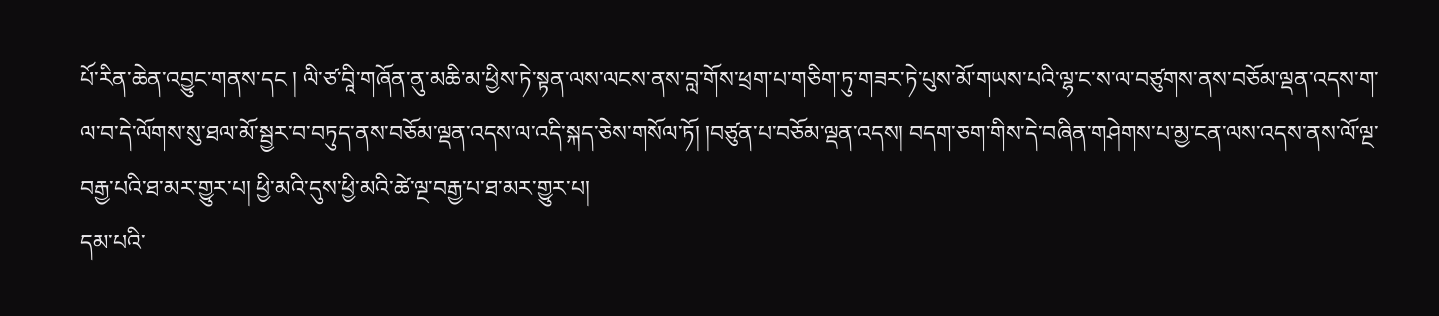པོ་རིན་ཆེན་འབྱུང་གནས་དང ། ལི་ཙ་བཱི་གཞོན་ནུ་མཆི་མ་ཕྱིས་ཏེ་སྟན་ལས་ལངས་ནས་བླ་གོས་ཕྲག་པ་གཅིག་ཏུ་གཟར་ཏེ་པུས་མོ་གཡས་པའི་ལྷ་ང་ས་ལ་བཙུགས་ནས་བཅོམ་ལྡན་འདས་ག་ལ་བ་དེ་ལོགས་སུ་ཐལ་མོ་སྦྱར་བ་བཏུད་ནས་བཅོམ་ལྡན་འདས་ལ་འདི་སྐད་ཅེས་གསོལ་ཏོ། །བཙུན་པ་བཅོམ་ལྡན་འདས། བདག་ཅག་གིས་དེ་བཞིན་གཤེགས་པ་མྱ་ངན་ལས་འདས་ནས་ལོ་ལྔ་བརྒྱ་པའི་ཐ་མར་གྱུར་པ། ཕྱི་མའི་དུས་ཕྱི་མའི་ཚེ་ལྔ་བརྒྱ་པ་ཐ་མར་གྱུར་པ།
དམ་པའི་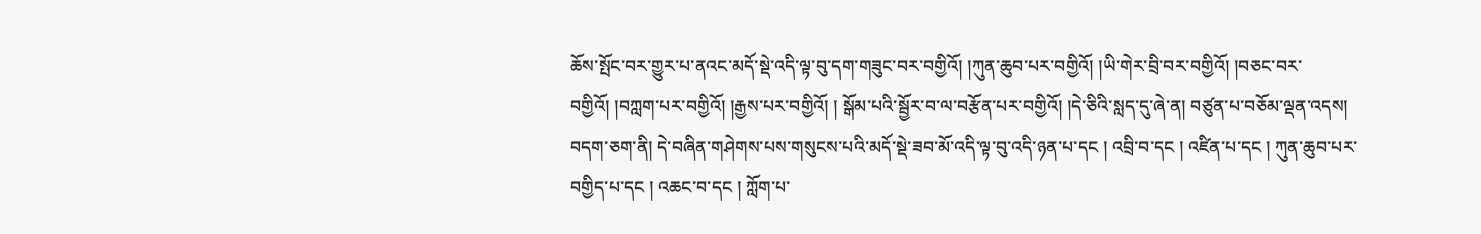ཆོས་སྤོང་བར་གྱུར་པ་ནའང་མདོ་སྡེ་འདི་ལྟ་བུ་དག་གཟུང་བར་བགྱིའོ། །ཀུན་ཆུབ་པར་བགྱིའོ། །ཡི་གེར་བྲི་བར་བགྱིའོ། །བཅང་བར་བགྱིའོ། །བཀླག་པར་བགྱིའོ། །རྒྱས་པར་བགྱིའོ། ། སྒོམ་པའི་སྦྱོར་བ་ལ་བརྩོན་པར་བགྱིའོ། །དེ་ཅིའི་སླད་དུ་ཞེ་ན། བཙུན་པ་བཅོམ་ལྡན་འདས། བདག་ཅག་ནི། དེ་བཞིན་གཤེགས་པས་གསུངས་པའི་མདོ་སྡེ་ཟབ་མོ་འདི་ལྟ་བུ་འདི་ཉན་པ་དང ། འབྲི་བ་དང ། འཛིན་པ་དང ། ཀུན་ཆུབ་པར་བགྱིད་པ་དང ། འཆང་བ་དང ། ཀློག་པ་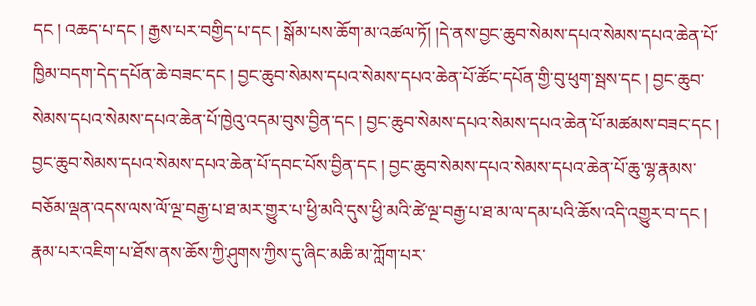དང ། འཆད་པ་དང ། རྒྱས་པར་བགྱིད་པ་དང ། སྒོམ་པས་ཆོག་མ་འཚལ་ཏོ། །དེ་ནས་བྱང་ཆུབ་སེམས་དཔའ་སེམས་དཔའ་ཆེན་པོ་ཁྱིམ་བདག་དེད་དཔོན་ཆེ་བཟང་དང ། བྱང་ཆུབ་སེམས་དཔའ་སེམས་དཔའ་ཆེན་པོ་ཚོང་དཔོན་གྱི་བུ་ཕུག་སྦས་དང ། བྱང་ཆུབ་སེམས་དཔའ་སེམས་དཔའ་ཆེན་པོ་ཁྱེའུ་འདམ་བུས་བྱིན་དང ། བྱང་ཆུབ་སེམས་དཔའ་སེམས་དཔའ་ཆེན་པོ་མཚམས་བཟང་དང ། བྱང་ཆུབ་སེམས་དཔའ་སེམས་དཔའ་ཆེན་པོ་དབང་པོས་བྱིན་དང ། བྱང་ཆུབ་སེམས་དཔའ་སེམས་དཔའ་ཆེན་པོ་ཆུ་ལྷ་རྣམས་བཅོམ་ལྡན་འདས་ལས་ལོ་ལྔ་བརྒྱ་པ་ཐ་མར་གྱུར་པ་ཕྱི་མའི་དུས་ཕྱི་མའི་ཚེ་ལྔ་བརྒྱ་པ་ཐ་མ་ལ་དམ་པའི་ཆོས་འདི་འགྱུར་བ་དང ། རྣམ་པར་འཇིག་པ་ཐོས་ནས་ཆོས་ཀྱི་ཤུགས་ཀྱིས་དུ་ཞིང་མཆི་མ་ཀློག་པར་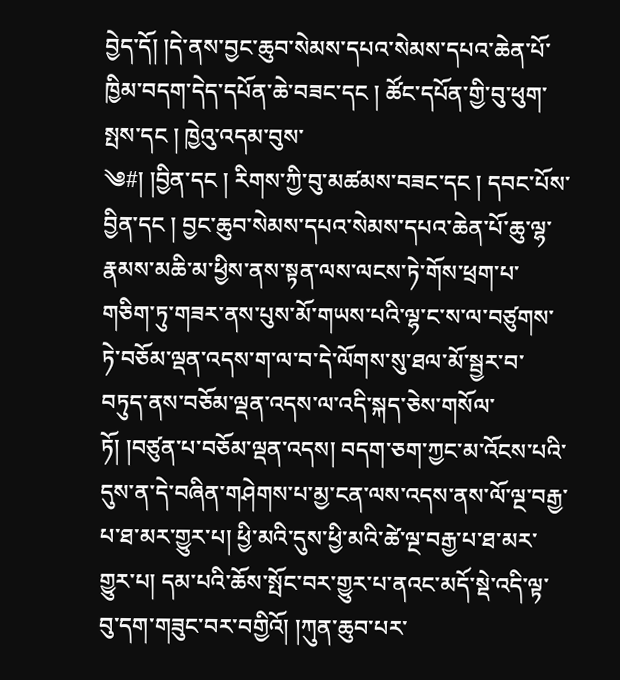བྱེད་དོ། །དེ་ནས་བྱང་ཆུབ་སེམས་དཔའ་སེམས་དཔའ་ཆེན་པོ་ཁྱིམ་བདག་དེད་དཔོན་ཆེ་བཟང་དང ། ཚོང་དཔོན་གྱི་བུ་ཕུག་སྤས་དང ། ཁྱེའུ་འདམ་བུས་
༄#། །བྱིན་དང ། རིགས་ཀྱི་བུ་མཚམས་བཟང་དང ། དབང་པོས་བྱིན་དང ། བྱང་ཆུབ་སེམས་དཔའ་སེམས་དཔའ་ཆེན་པོ་ཆུ་ལྷ་རྣམས་མཆི་མ་ཕྱིས་ནས་སྟན་ལས་ལངས་ཏེ་གོས་ཕྲག་པ་གཅིག་ཏུ་གཟར་ནས་པུས་མོ་གཡས་པའི་ལྷ་ང་ས་ལ་བཙུགས་ཏེ་བཅོམ་ལྡན་འདས་ག་ལ་བ་དེ་ལོགས་སུ་ཐལ་མོ་སྦྱར་བ་བཏུད་ནས་བཅོམ་ལྡན་འདས་ལ་འདི་སྐད་ཅེས་གསོལ་ཏོ། །བཙུན་པ་བཅོམ་ལྡན་འདས། བདག་ཅག་ཀྱང་མ་འོངས་པའི་དུས་ན་དེ་བཞིན་གཤེགས་པ་མྱ་ངན་ལས་འདས་ནས་ལོ་ལྔ་བརྒྱ་པ་ཐ་མར་གྱུར་པ། ཕྱི་མའི་དུས་ཕྱི་མའི་ཚེ་ལྔ་བརྒྱ་པ་ཐ་མར་གྱུར་པ། དམ་པའི་ཆོས་སྤོང་བར་གྱུར་པ་ནའང་མདོ་སྡེ་འདི་ལྟ་བུ་དག་གཟུང་བར་བགྱིའོ། །ཀུན་ཆུབ་པར་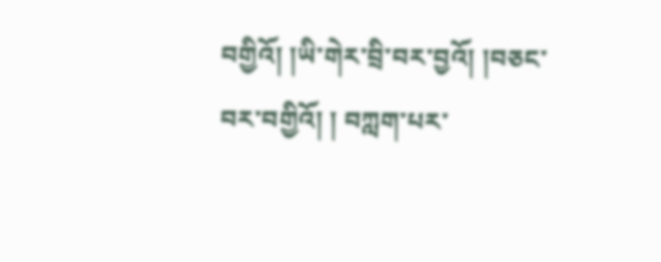བགྱིའོ། །ཡི་གེར་བྲི་བར་བྱའོ། །བཅང་བར་བགྱིའོ། ། བཀླག་པར་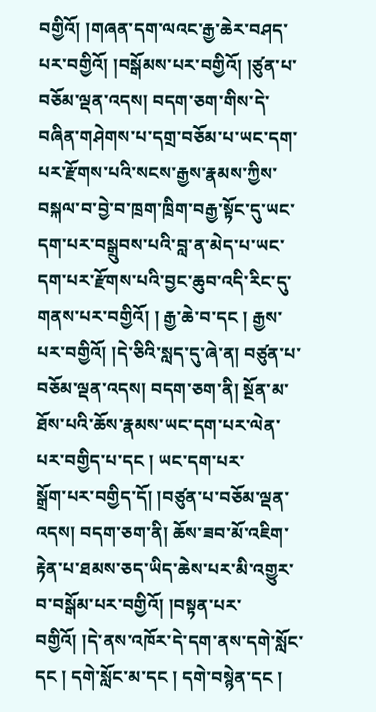བགྱིའོ། །གཞན་དག་ལའང་རྒྱ་ཆེར་བཤད་པར་བགྱིའོ། །བསྒོམས་པར་བགྱིའོ། །ཙུན་པ་བཅོམ་ལྡན་འདས། བདག་ཅག་གིས་དེ་བཞིན་གཤེགས་པ་དགྲ་བཅོམ་པ་ཡང་དག་པར་རྫོགས་པའི་སངས་རྒྱས་རྣམས་ཀྱིས་བསྐལ་བ་བྱེ་བ་ཁྲག་ཁྲིག་བརྒྱ་སྟོང་དུ་ཡང་དག་པར་བསྒྲུབས་པའི་བླ་ན་མེད་པ་ཡང་དག་པར་རྫོགས་པའི་བྱང་ཆུབ་འདི་རིང་དུ་གནས་པར་བགྱིའོ། ། རྒྱ་ཆེ་བ་དང ། རྒྱས་པར་བགྱིའོ། །དེ་ཅིའི་སླད་དུ་ཞེ་ན། བཙུན་པ་བཅོམ་ལྡན་འདས། བདག་ཅག་ནི། སྔོན་མ་ཐོས་པའི་ཆོས་རྣམས་ཡང་དག་པར་ལེན་པར་བགྱིད་པ་དང ། ཡང་དག་པར་
སྒྲོག་པར་བགྱིད་དོ། །བཙུན་པ་བཅོམ་ལྡན་འདས། བདག་ཅག་ནི། ཆོས་ཟབ་མོ་འཇིག་རྟེན་པ་ཐམས་ཅད་ཡིད་ཆེས་པར་མི་འགྱུར་བ་བསྒོམ་པར་བགྱིའོ། །བསྟན་པར་བགྱིའོ། །དེ་ནས་འཁོར་དེ་དག་ནས་དགེ་སློང་དང ། དགེ་སློང་མ་དང ། དགེ་བསྙེན་དང །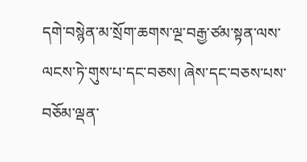དགེ་བསྙེན་མ་སྲོག་ཆགས་ལྔ་བརྒྱ་ཙམ་སྟན་ལས་ལངས་ཏེ་གུས་པ་དང་བཅས། ཞེས་དང་བཅས་པས་བཅོམ་ལྡན་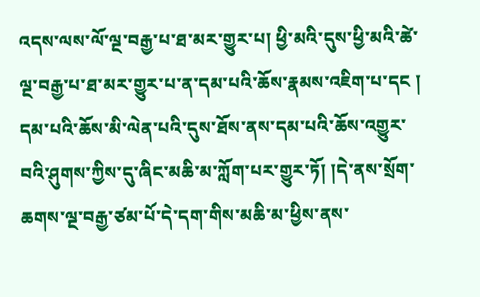འདས་ལས་ལོ་ལྔ་བརྒྱ་པ་ཐ་མར་གྱུར་པ། ཕྱི་མའི་དུས་ཕྱི་མའི་ཚེ་ལྔ་བརྒྱ་པ་ཐ་མར་གྱུར་པ་ན་དམ་པའི་ཆོས་རྣམས་འཇིག་པ་དང ། དམ་པའི་ཆོས་མི་ལེན་པའི་དུས་ཐོས་ནས་དམ་པའི་ཆོས་འགྱུར་བའི་ཤུགས་ཀྱིས་དུ་ཞིང་མཆི་མ་ཀློག་པར་གྱུར་ཏོ། །དེ་ནས་སྲོག་ཆགས་ལྔ་བརྒྱ་ཙམ་པོ་དེ་དག་གིས་མཆི་མ་ཕྱིས་ནས་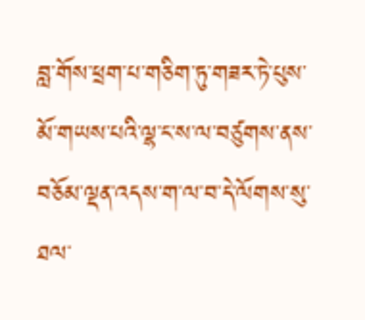བླ་གོས་ཕྲག་པ་གཅིག་ཏུ་གཟར་ཏེ་པུས་མོ་གཡས་པའི་ལྷ་ང་ས་ལ་བཙུགས་ནས་བཅོམ་ལྡན་འདས་ག་ལ་བ་དེ་ལོགས་སུ་ཐལ་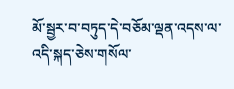མོ་སྦྱར་བ་བཏུད་དེ་བཅོམ་ལྡན་འདས་ལ་འདི་སྐད་ཅེས་གསོལ་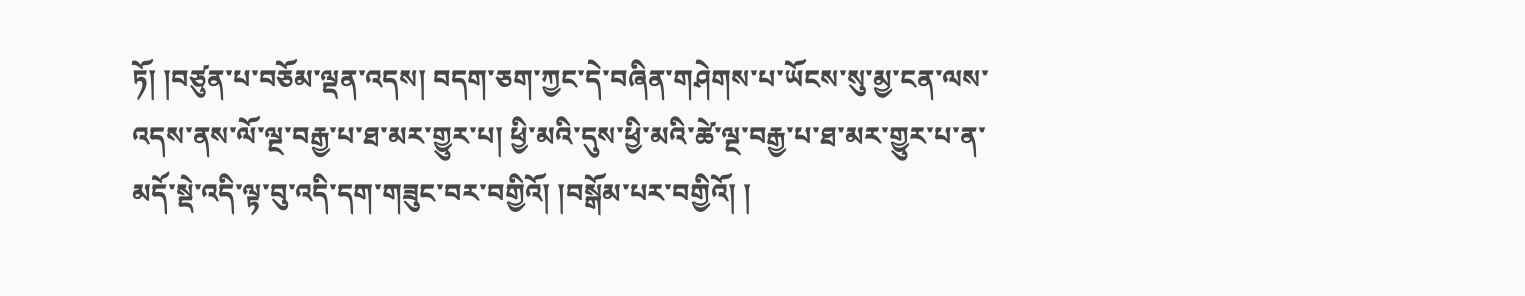ཏོ། །བཙུན་པ་བཅོམ་ལྡན་འདས། བདག་ཅག་ཀྱང་དེ་བཞིན་གཤེགས་པ་ཡོངས་སུ་མྱ་ངན་ལས་འདས་ནས་ལོ་ལྔ་བརྒྱ་པ་ཐ་མར་གྱུར་པ། ཕྱི་མའི་དུས་ཕྱི་མའི་ཚེ་ལྔ་བརྒྱ་པ་ཐ་མར་གྱུར་པ་ན་མདོ་སྡེ་འདི་ལྟ་བུ་འདི་དག་གཟུང་བར་བགྱིའོ། །བསྒོམ་པར་བགྱིའོ། །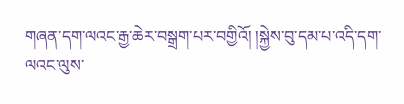གཞན་དག་ལའང་རྒྱ་ཆེར་བསྒྲག་པར་བགྱིའོ། །སྐྱེས་བུ་དམ་པ་འདི་དག་ལའང་ལུས་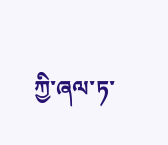ཀྱི་ཞལ་ཏ་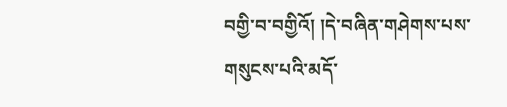བགྱི་བ་བགྱིའོ། །དེ་བཞིན་གཤེགས་པས་གསུངས་པའི་མདོ་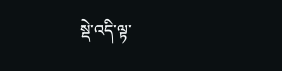སྡེ་འདི་ལྟ་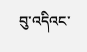བུ་འདིའང་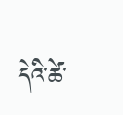དེའི་ཚེ་